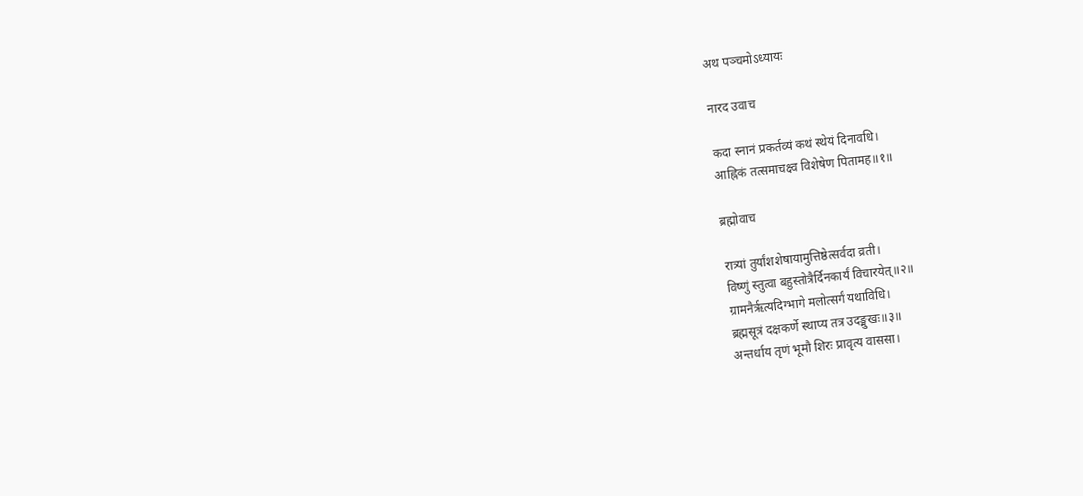अथ पञ्चमोऽध्यायः

नारद उवाच

कदा स्नानं प्रकर्तव्यं कथं स्थेयं दिनावधि।
आह्निकं तत्समाचक्ष्व विशेषेण पितामह॥१॥

ब्रह्मोवाच

रात्र्यां तुर्यांशशेषायामुत्तिष्ठेत्सर्वदा व्रती।
विष्णुं स्तुत्वा बहुस्तोत्रैर्दिनकार्यं विचारयेत्॥२॥
ग्रामनैर्ऋत्यदिग्भागे मलोत्सर्गं यथाविधि।
ब्रह्मसूत्रं दक्षकर्णे स्थाप्य तत्र उदङ्मुखः॥३॥
अन्तर्धाय तृणं भूमौ शिरः प्रावृत्य वाससा।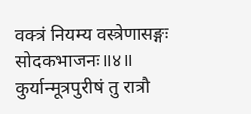वक्त्रं नियम्य वस्त्रेणासङ्गः सोदकभाजनः॥४॥
कुर्यान्मूत्रपुरीषं तु रात्रौ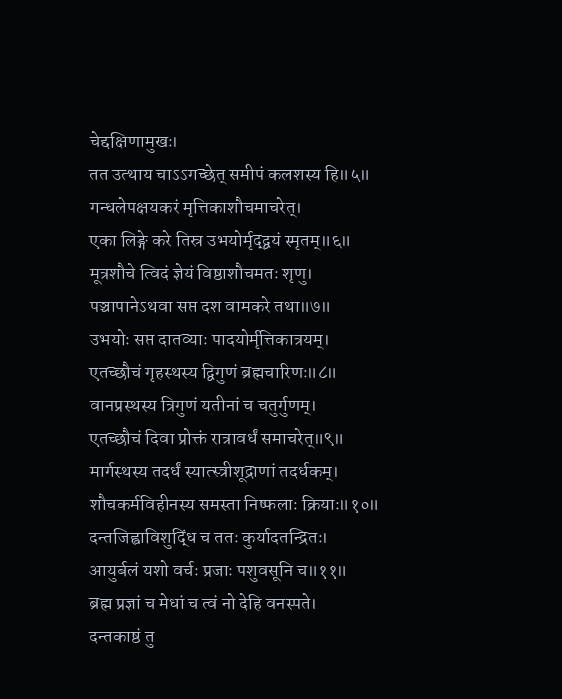चेद्दक्षिणामुखः।
तत उत्थाय चाऽऽगच्छेत् समीपं कलशस्य हि॥५॥
गन्धलेपक्षयकरं मृत्तिकाशौचमाचरेत्।
एका लिङ्गे करे तिस्र उभयोर्मृद्द्वयं स्मृतम्॥६॥
मूत्रशौचे त्विदं ज्ञेयं विष्ठाशौचमतः शृणु।
पञ्चापानेऽथवा सप्त दश वामकरे तथा॥७॥
उभयोः सप्त दातव्याः पादयोर्मृत्तिकात्रयम्।
एतच्छौचं गृहस्थस्य द्विगुणं ब्रह्मचारिणः॥८॥
वानप्रस्थस्य त्रिगुणं यतीनां च चतुर्गुणम्।
एतच्छौचं दिवा प्रोक्तं रात्रावर्धं समाचरेत्॥९॥
मार्गस्थस्य तदर्धं स्यात्स्त्रीशूद्राणां तदर्धकम्।
शौचकर्मविहीनस्य समस्ता निष्फलाः क्रियाः॥१०॥
दन्तजिह्वाविशुद्धिं च ततः कुर्यादतन्द्रितः।
आयुर्बलं यशो वर्चः प्रजाः पशुवसूनि च॥११॥
ब्रह्म प्रज्ञां च मेधां च त्वं नो देहि वनस्पते।
दन्तकाष्ठं तु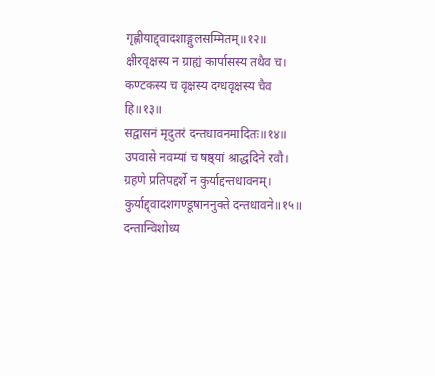गृह्णीयाद्द्वादशाङ्गुलसम्मितम्॥१२॥
क्षीरवृक्षस्य न ग्राह्यं कार्पासस्य तथैव च।
कण्टकस्य च वृक्षस्य दग्धवृक्षस्य चैव हि॥१३॥
सद्वासनं मृदुतरं दन्तधावनमादितः॥१४॥
उपवासे नवम्यां च षष्ठ्यां श्राद्धदिने रवौ।
ग्रहणे प्रतिपद्दर्शे न कुर्याद्दन्तधावनम्।
कुर्याद्द्वादशगण्डूषाननुक्ते दन्तधावने॥१५॥
दन्तान्विशोध्य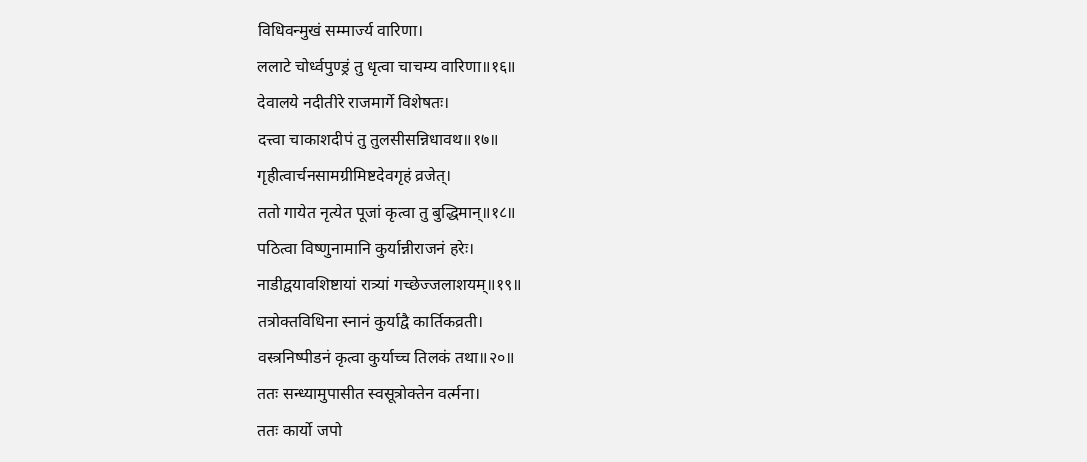विधिवन्मुखं सम्मार्ज्य वारिणा।
ललाटे चोर्ध्वपुण्ड्रं तु धृत्वा चाचम्य वारिणा॥१६॥
देवालये नदीतीरे राजमार्गे विशेषतः।
दत्त्वा चाकाशदीपं तु तुलसीसन्निधावथ॥१७॥
गृहीत्वार्चनसामग्रीमिष्टदेवगृहं व्रजेत्।
ततो गायेत नृत्येत पूजां कृत्वा तु बुद्धिमान्॥१८॥
पठित्वा विष्णुनामानि कुर्यान्नीराजनं हरेः।
नाडीद्वयावशिष्टायां रात्र्यां गच्छेज्जलाशयम्॥१९॥
तत्रोक्तविधिना स्नानं कुर्याद्वै कार्तिकव्रती।
वस्त्रनिष्पीडनं कृत्वा कुर्याच्च तिलकं तथा॥२०॥
ततः सन्ध्यामुपासीत स्वसूत्रोक्तेन वर्त्मना।
ततः कार्यो जपो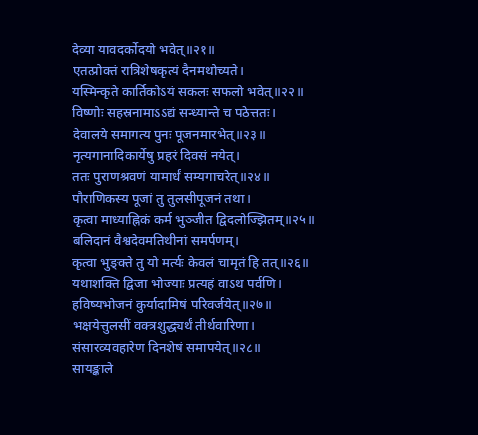देव्या यावदर्कोदयो भवेत्॥२१॥
एतत्प्रोक्तं रात्रिशेषकृत्यं दैनमथोच्यते।
यस्मिन्कृते कार्तिकोऽयं सकलः सफलो भवेत्॥२२॥
विष्णोः सहस्रनामाऽऽद्यं सन्ध्यान्ते च पठेत्ततः।
देवालये समागत्य पुनः पूजनमारभेत्॥२३॥
नृत्यगानादिकार्येषु प्रहरं दिवसं नयेत्।
ततः पुराणश्रवणं यामार्धं सम्यगाचरेत्॥२४॥
पौराणिकस्य पूजां तु तुलसीपूजनं तथा।
कृत्वा माध्याह्निकं कर्म भुञ्जीत द्विदलोज्झितम्॥२५॥
बलिदानं वैश्वदेवमतिथीनां समर्पणम्।
कृत्वा भुङ्क्ते तु यो मर्त्यः केवलं चामृतं हि तत्॥२६॥
यथाशक्ति द्विजा भोज्याः प्रत्यहं वाऽथ पर्वणि।
हविष्यभोजनं कुर्यादामिषं परिवर्जयेत्॥२७॥
भक्षयेत्तुलसीं वक्त्रशुद्ध्यर्थं तीर्थवारिणा।
संसारव्यवहारेण दिनशेषं समापयेत्॥२८॥
सायङ्काले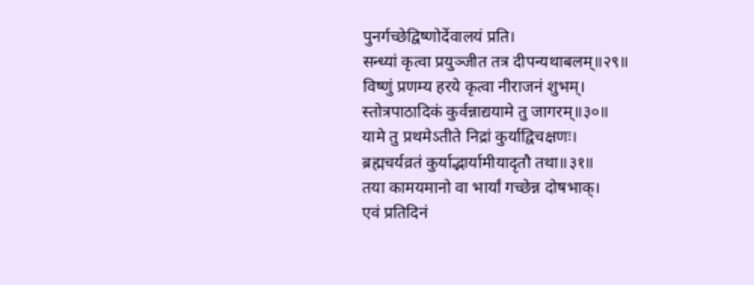पुनर्गच्छेद्विष्णोर्देवालयं प्रति।
सन्ध्यां कृत्वा प्रयुञ्जीत तत्र दीपन्यथाबलम्॥२९॥
विष्णुं प्रणम्य हरये कृत्वा नीराजनं शुभम्।
स्तोत्रपाठादिकं कुर्वन्नाद्ययामे तु जागरम्॥३०॥
यामे तु प्रथमेऽतीते निद्रां कुर्याद्विचक्षणः।
ब्रह्मचर्यव्रतं कुर्याद्भार्यामीयादृतौ तथा॥३१॥
तया कामयमानो वा भार्यां गच्छेन्न दोषभाक्।
एवं प्रतिदिनं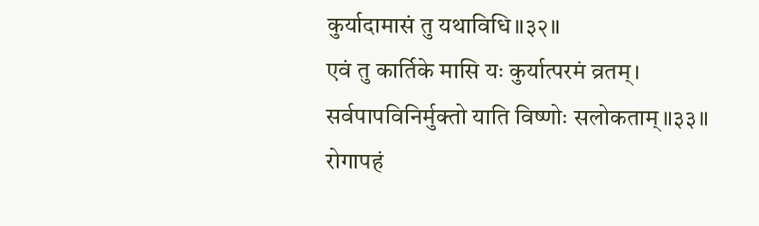कुर्यादामासं तु यथाविधि॥३२॥
एवं तु कार्तिके मासि यः कुर्यात्परमं व्रतम्।
सर्वपापविनिर्मुक्तो याति विष्णोः सलोकताम्॥३३॥
रोगापहं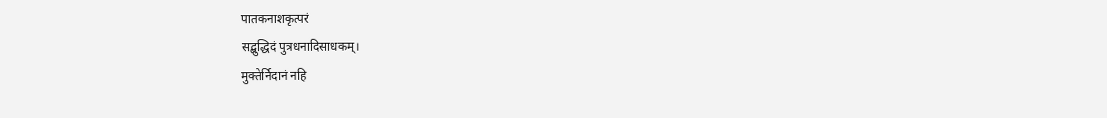पातकनाशकृत्परं
सद्बुद्धिदं पुत्रधनादिसाधकम्।
मुक्तेर्निदानं नहि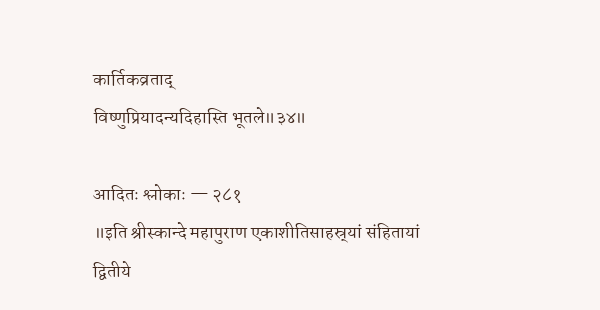कार्तिकव्रताद्
विष्णुप्रियादन्यदिहास्ति भूतले॥३४॥

आदितः श्लोकाः — २८१
॥इति श्रीस्कान्दे महापुराण एकाशीतिसाहस्र्यां संहितायां
द्वितीये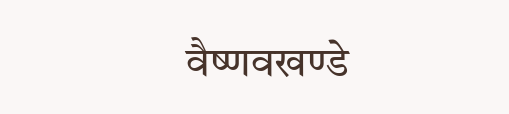वैष्णवखण्डे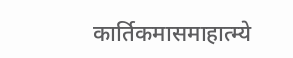कार्तिकमासमाहात्म्ये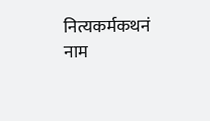नित्यकर्मकथनं
नाम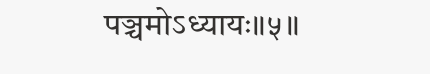पञ्चमोऽध्यायः॥५॥